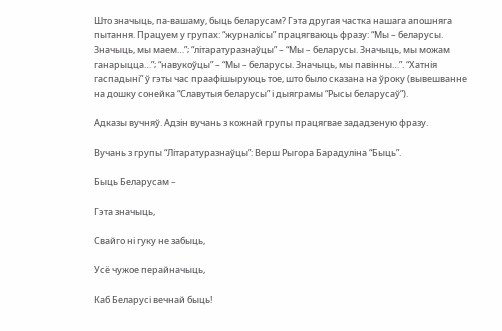Што значыць, па-вашаму, быць беларусам? Гэта другая частка нашага апошняга пытання. Працуем у групах: “журналісы” працягваюць фразу: “Мы – беларусы. Значыць, мы маем…”; “літаратуразнаўцы” – “Мы – беларусы. Значыць, мы можам ганарыцца…”; “навукоўцы” – “Мы – беларусы. Значыць, мы павінны…”. “Хатнія гаспадыні” ў гэты час праафішыруюць тое, што было сказана на ўроку (вывешванне на дошку сонейка “Славутыя беларусы” і дыяграмы “Рысы беларусаў”).

Адказы вучняў. Адзін вучань з кожнай групы працягвае зададзеную фразу.

Вучань з групы “Літаратуразнаўцы”: Верш Рыгора Барадуліна “Быць”.

Быць Беларусам –

Гэта значыць,

Свайго ні гуку не забыць,

Усё чужое перайначыць,

Каб Беларусі вечнай быць!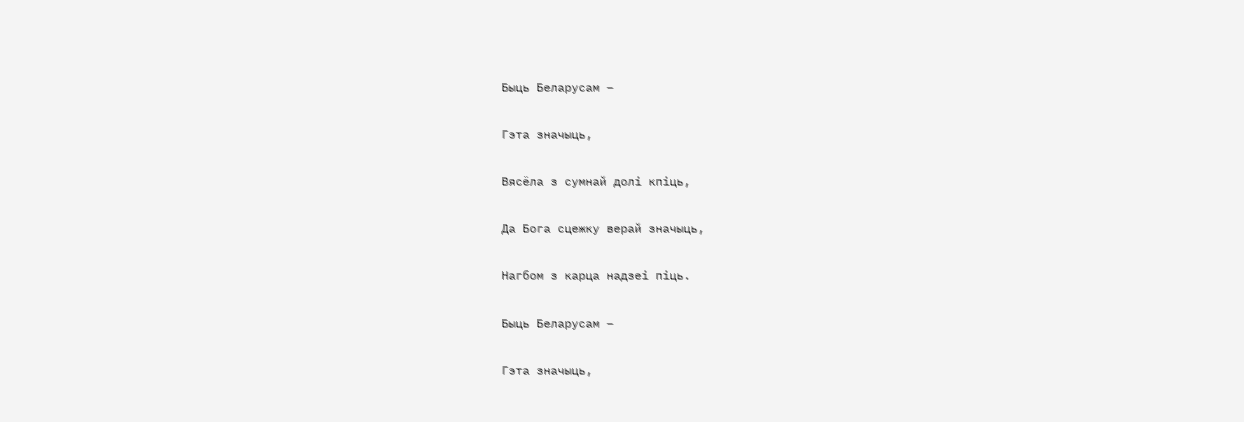Быць Беларусам –

Гэта значыць,

Вясёла з сумнай долі кпіць,

Да Бога сцежку верай значыць,

Нагбом з карца надзеі піць.

Быць Беларусам –

Гэта значыць,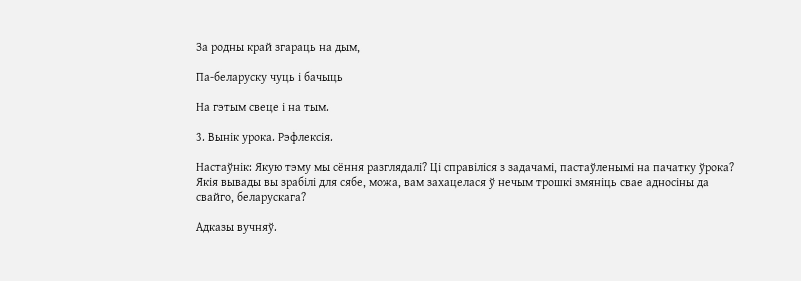За родны край згараць на дым,

Па-беларуску чуць і бачыць

На гэтым свеце і на тым.

3. Вынік урока. Рэфлексія.

Настаўнік: Якую тэму мы сёння разглядалі? Ці справіліся з задачамі, пастаўленымі на пачатку ўрока? Якія вывады вы зрабілі для сябе, можа, вам захацелася ў нечым трошкі змяніць свае адносіны да свайго, беларускага?

Адказы вучняў.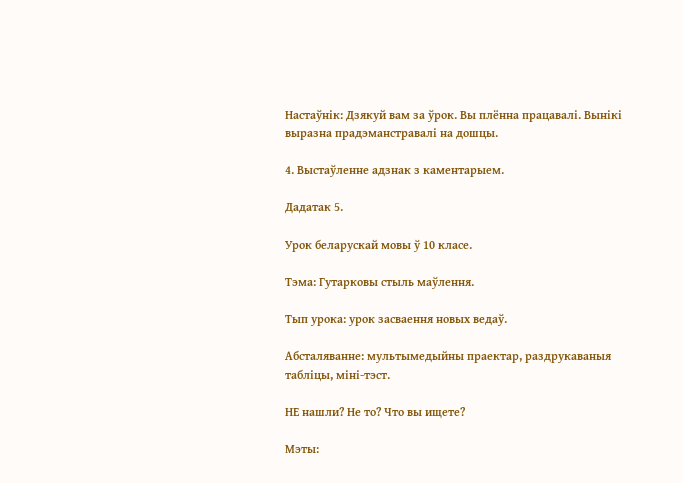Настаўнік: Дзякуй вам за ўрок. Вы плённа працавалі. Вынікі выразна прадэманстравалі на дошцы.

4. Выстаўленне адзнак з каментарыем.

Дадатак 5.

Урок беларускай мовы ў 10 класе.

Тэма: Гутарковы стыль маўлення.

Тып урока: урок засваення новых ведаў.

Абсталяванне: мультымедыйны праектар, раздрукаваныя табліцы, міні-тэст.

НЕ нашли? Не то? Что вы ищете?

Мэты: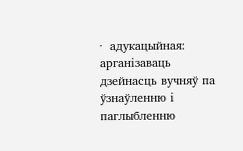·  адукацыйная: арганізаваць дзейнасць вучняў па ўзнаўленню і паглыбленню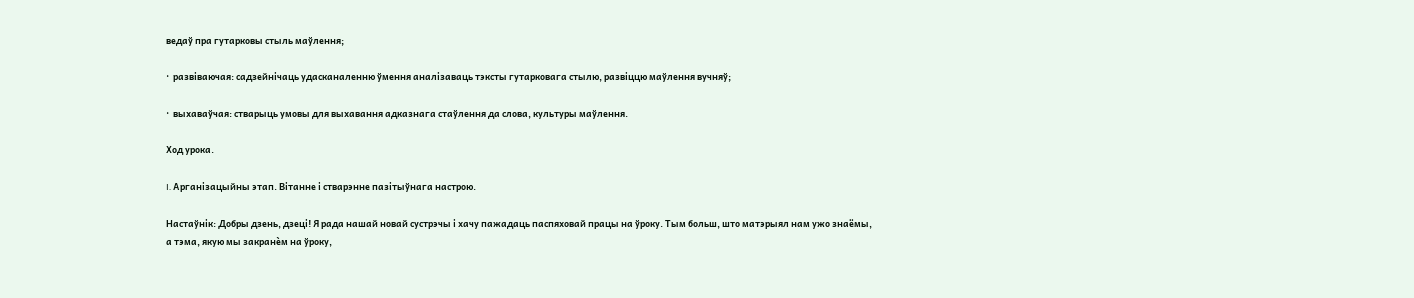ведаў пра гутарковы стыль маўлення;

·  развіваючая: садзейнічаць удасканаленню ўмення аналізаваць тэксты гутарковага стылю, развіццю маўлення вучняў;

·  выхаваўчая: стварыць умовы для выхавання адказнага стаўлення да слова, культуры маўлення.

Ход урока.

I. Арганізацыйны этап. Вітанне і стварэнне пазітыўнага настрою.

Настаўнік: Добры дзень, дзеці! Я рада нашай новай сустрэчы і хачу пажадаць паспяховай працы на ўроку. Тым больш, што матэрыял нам ужо знаёмы, а тэма, якую мы закранѐм на ўроку,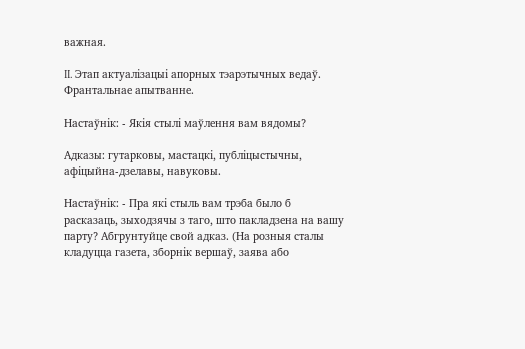важная.

II. Этап актуалізацыі апорных тэарэтычных ведаў. Франтальнае апытванне.

Настаўнік: - Якія стылі маўлення вам вядомы?

Адказы: гутарковы, мастацкі, публіцыстычны, афіцыйна-дзелавы, навуковы.

Настаўнік: - Пра які стыль вам трэба было б расказаць, зыходзячы з таго, што пакладзена на вашу парту? Абгрунтуйце свой адказ. (На розныя сталы кладуцца газета, зборнік вершаў, заява або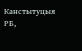Канстытуцыя РБ,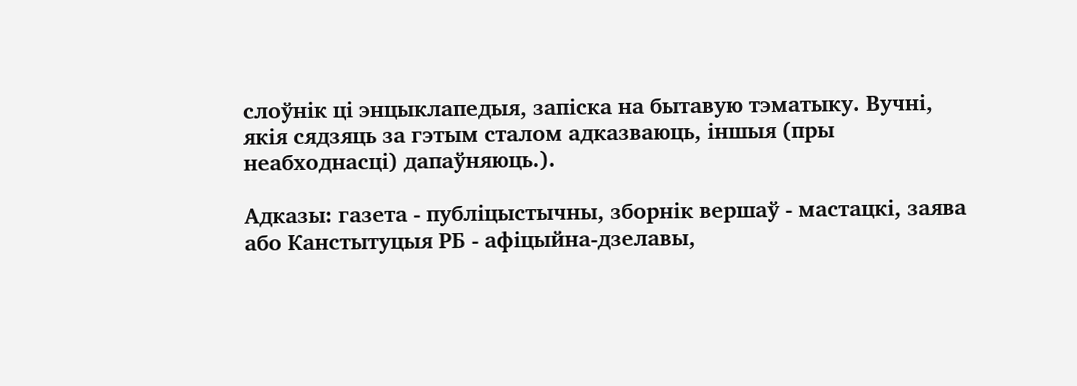слоўнік ці энцыклапедыя, запіска на бытавую тэматыку. Вучні, якія сядзяць за гэтым сталом адказваюць, іншыя (пры неабходнасці) дапаўняюць.).

Адказы: газета - публіцыстычны, зборнік вершаў - мастацкі, заява або Канстытуцыя РБ - афіцыйна-дзелавы,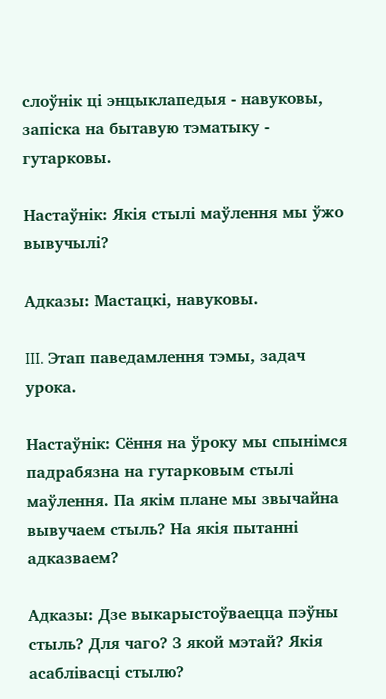слоўнік ці энцыклапедыя - навуковы, запіска на бытавую тэматыку - гутарковы.

Настаўнік: Якія стылі маўлення мы ўжо вывучылі?

Адказы: Мастацкі, навуковы.

III. Этап паведамлення тэмы, задач урока.

Настаўнік: Сёння на ўроку мы спынімся падрабязна на гутарковым стылі маўлення. Па якім плане мы звычайна вывучаем стыль? На якія пытанні адказваем?

Адказы: Дзе выкарыстоўваецца пэўны стыль? Для чаго? З якой мэтай? Якія асаблівасці стылю?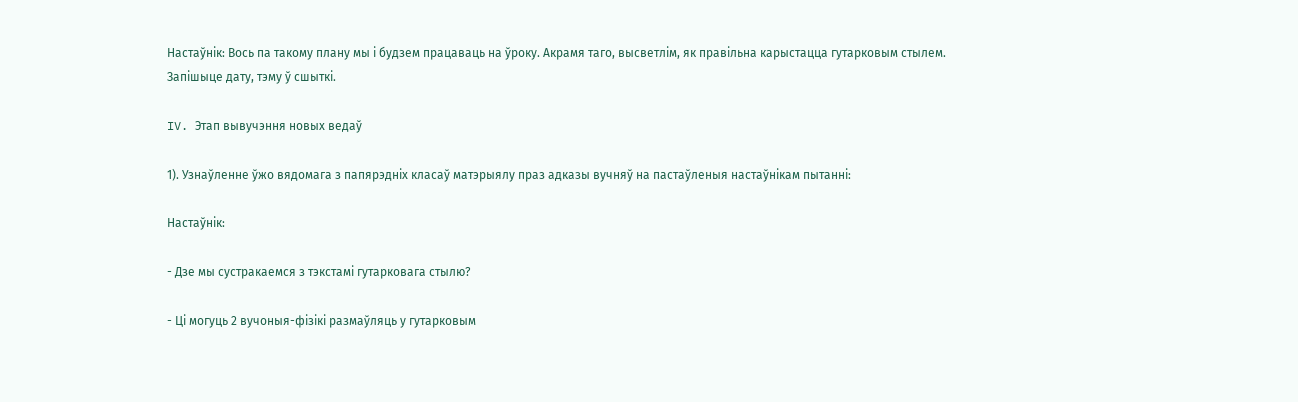Настаўнік: Вось па такому плану мы і будзем працаваць на ўроку. Акрамя таго, высветлім, як правільна карыстацца гутарковым стылем. Запішыце дату, тэму ў сшыткі.

IV. Этап вывучэння новых ведаў

1). Узнаўленне ўжо вядомага з папярэдніх класаў матэрыялу праз адказы вучняў на пастаўленыя настаўнікам пытанні:

Настаўнік:

- Дзе мы сустракаемся з тэкстамі гутарковага стылю?

- Ці могуць 2 вучоныя-фізікі размаўляць у гутарковым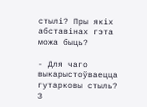стылі? Пры якіх абставінах гэта можа быць?

- Для чаго выкарыстоўваецца гутарковы стыль? З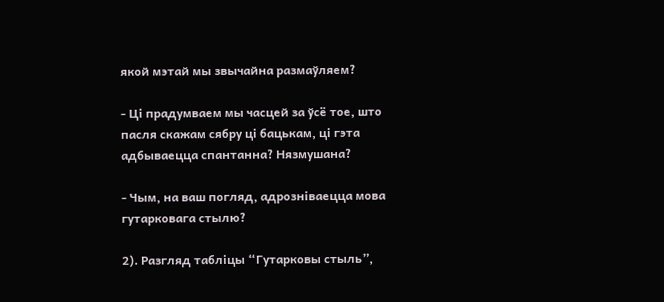якой мэтай мы звычайна размаўляем?

- Ці прадумваем мы часцей за ўсё тое, што пасля скажам сябру ці бацькам, ці гэта адбываецца спантанна? Нязмушана?

- Чым, на ваш погляд, адрозніваецца мова гутарковага стылю?

2). Разгляд табліцы “Гутарковы стыль”,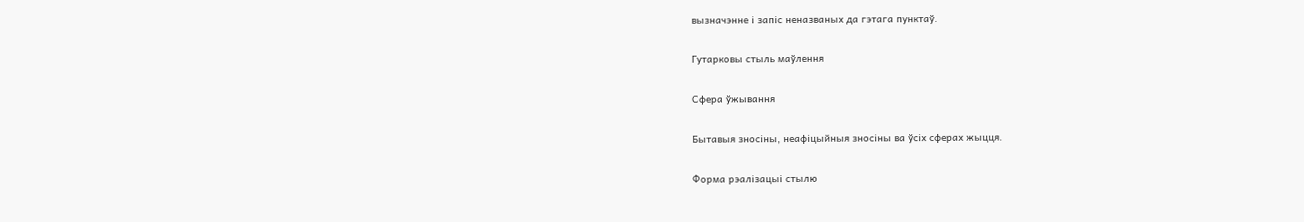вызначэнне і запіс неназваных да гэтага пунктаў.

Гутарковы стыль маўлення

Сфера ўжывання

Бытавыя зносіны, неафіцыйныя зносіны ва ўсіх сферах жыцця.

Форма рэалізацыі стылю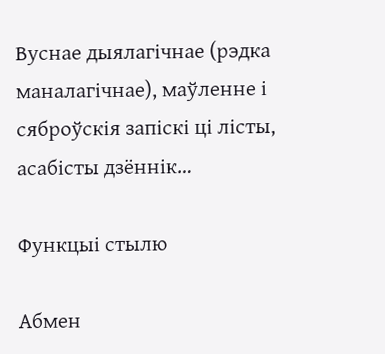Вуснае дыялагічнае (рэдка маналагічнае), маўленне і сяброўскія запіскі ці лісты, асабісты дзённік…

Функцыі стылю

Абмен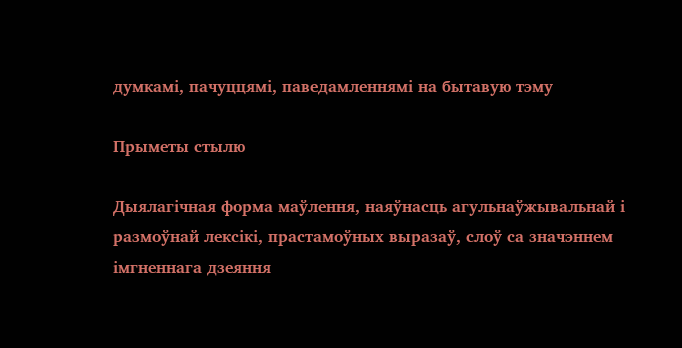думкамі, пачуццямі, паведамленнямі на бытавую тэму

Прыметы стылю

Дыялагічная форма маўлення, наяўнасць агульнаўжывальнай і размоўнай лексікі, прастамоўных выразаў, слоў са значэннем імгненнага дзеяння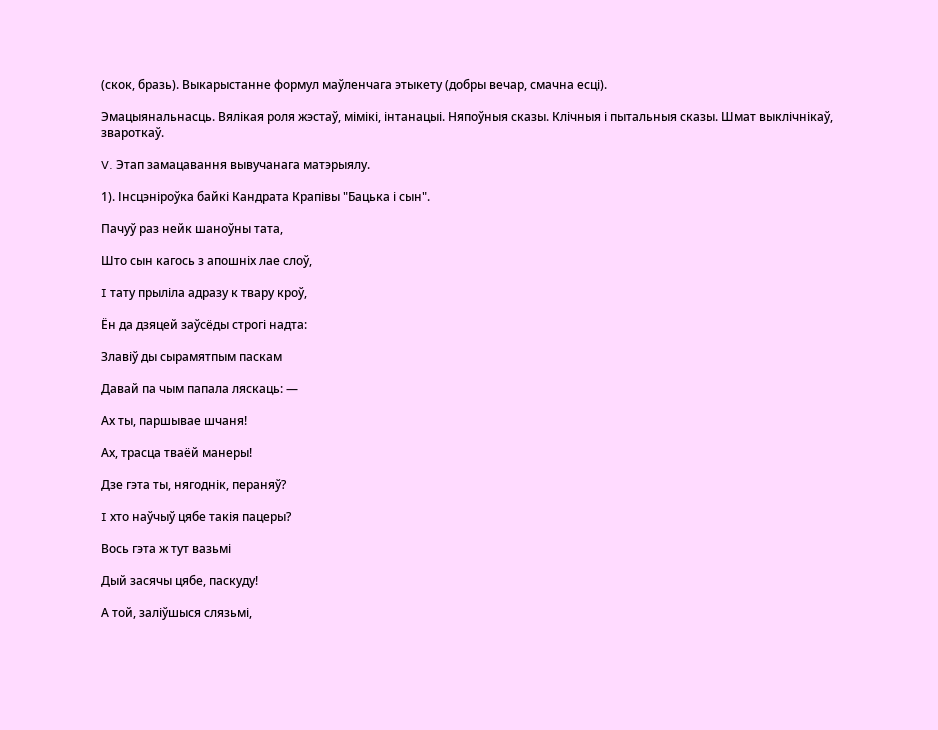(скок, бразь). Выкарыстанне формул маўленчага этыкету (добры вечар, смачна есці).

Эмацыянальнасць. Вялікая роля жэстаў, мімікі, інтанацыі. Няпоўныя сказы. Клічныя і пытальныя сказы. Шмат выклічнікаў, звароткаў.

V. Этап замацавання вывучанага матэрыялу.

1). Інсцэніроўка байкі Кандрата Крапівы "Бацька і сын".

Пачуў раз нейк шаноўны тата,

Што сын кагось з апошніх лае слоў,

I тату прыліла адразу к твару кроў,

Ён да дзяцей заўсёды строгі надта:

Злавіў ды сырамятпым паскам

Давай па чым папала ляскаць: —

Ах ты, паршывае шчаня!

Ах, трасца тваёй манеры!

Дзе гэта ты, нягоднік, пераняў?

I хто наўчыў цябе такія пацеры?

Вось гэта ж тут вазьмі

Дый засячы цябе, паскуду!

А той, заліўшыся слязьмі,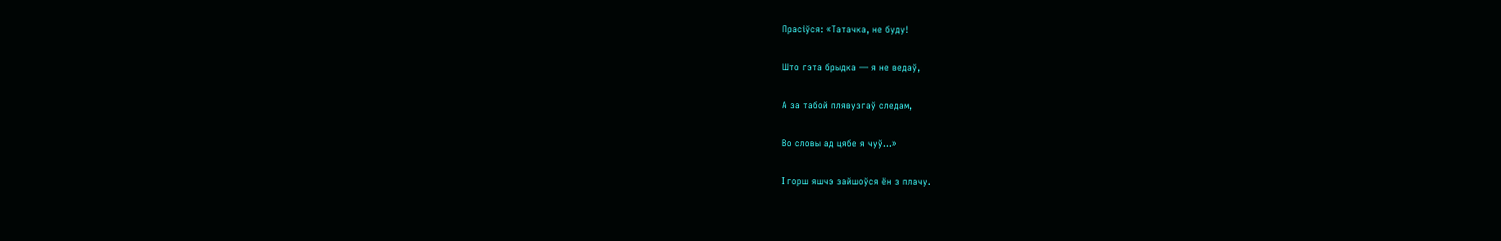Прасіўся: «Татачка, не буду!

Што гэта брыдка — я не ведаў,

А за табой плявузгаў следам,

Во словы ад цябе я чуў...»

I горш яшчэ зайшоўся ён з плачу.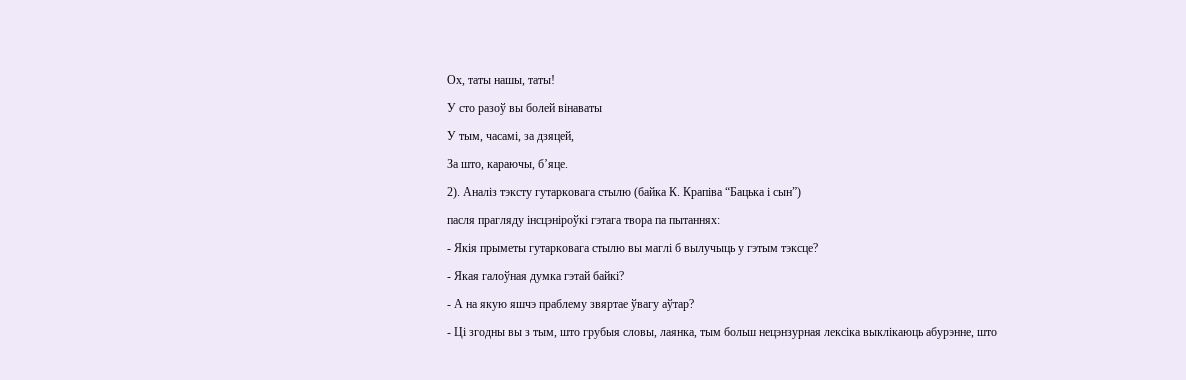Ох, таты нашы, таты!

У сто разоў вы болей вінаваты

У тым, часамі, за дзяцей,

За што, караючы, б’яце.

2). Аналіз тэксту гутарковага стылю (байка К. Крапіва “Бацька і сын”)

пасля прагляду інсцэніроўкі гэтага твора па пытаннях:

- Якія прыметы гутарковага стылю вы маглі б вылучыць у гэтым тэксце?

- Якая галоўная думка гэтай байкі?

- А на якую яшчэ праблему звяртае ўвагу аўтар?

- Ці згодны вы з тым, што грубыя словы, лаянка, тым больш нецэнзурная лексіка выклікаюць абурэнне, што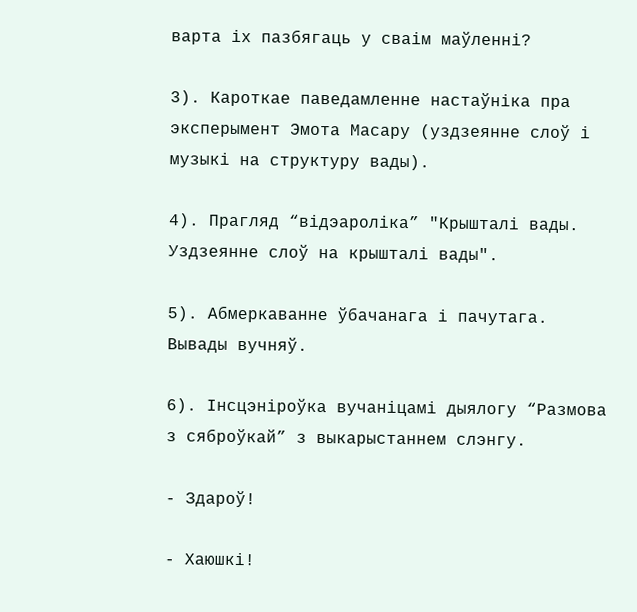варта іх пазбягаць у сваім маўленні?

3). Кароткае паведамленне настаўніка пра эксперымент Эмота Масару (уздзеянне слоў і музыкі на структуру вады).

4). Прагляд “відэароліка” "Крышталі вады. Уздзеянне слоў на крышталі вады".

5). Абмеркаванне ўбачанага і пачутага. Вывады вучняў.

6). Інсцэніроўка вучаніцамі дыялогу “Размова з сяброўкай” з выкарыстаннем слэнгу.

- Здароў!

- Хаюшкі!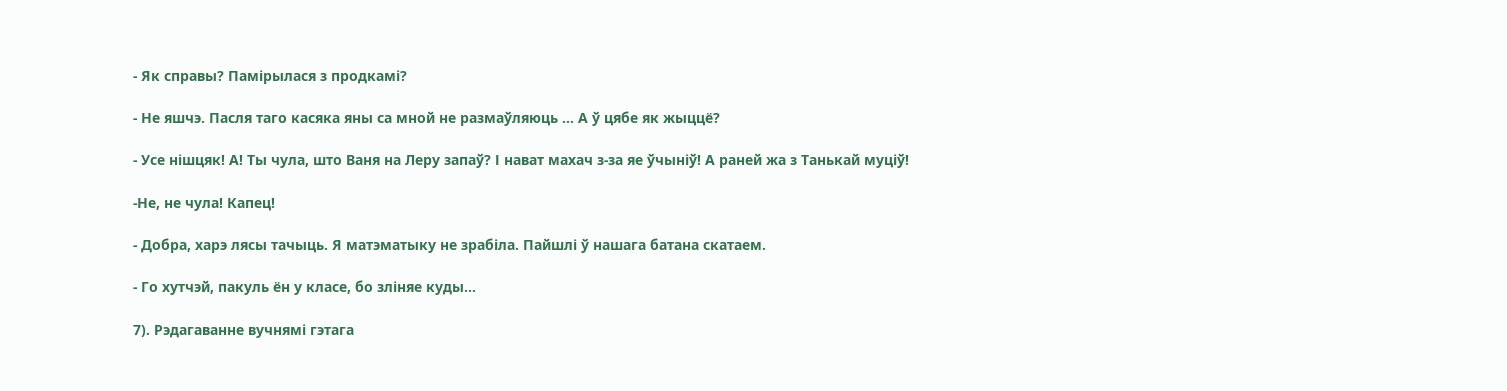- Як справы? Памірылася з продкамі?

- Не яшчэ. Пасля таго касяка яны са мной не размаўляюць … А ў цябе як жыццё?

- Усе нішцяк! А! Ты чула, што Ваня на Леру запаў? І нават махач з-за яе ўчыніў! А раней жа з Танькай муціў!

-Не, не чула! Капец!

- Добра, харэ лясы тачыць. Я матэматыку не зрабіла. Пайшлі ў нашага батана скатаем.

- Го хутчэй, пакуль ён у класе, бо зліняе куды…

7). Рэдагаванне вучнямі гэтага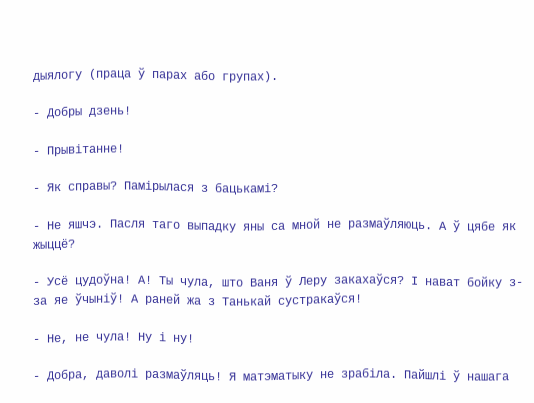дыялогу (праца ў парах або групах).

- Добры дзень!

- Прывітанне!

- Як справы? Памірылася з бацькамі?

- Не яшчэ. Пасля таго выпадку яны са мной не размаўляюць. А ў цябе як жыццё?

- Усё цудоўна! А! Ты чула, што Ваня ў Леру закахаўся? І нават бойку з-за яе ўчыніў! А раней жа з Танькай сустракаўся!

- Не, не чула! Ну і ну!

- Добра, даволі размаўляць! Я матэматыку не зрабіла. Пайшлі ў нашага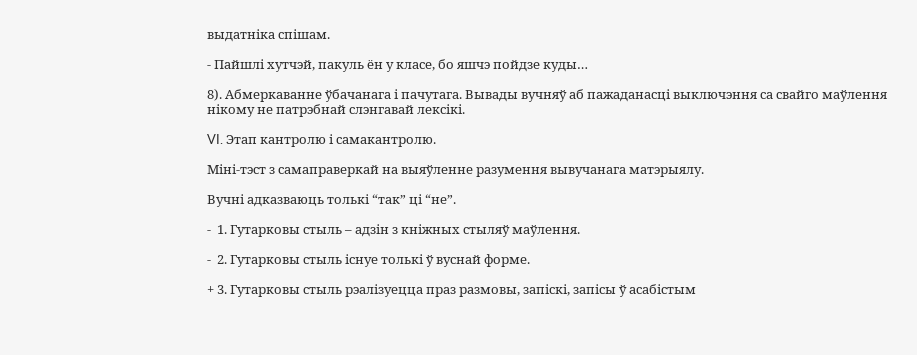выдатніка спішам.

- Пайшлі хутчэй, пакуль ён у класе, бо яшчэ пойдзе куды…

8). Абмеркаванне ўбачанага і пачутага. Вывады вучняў аб пажаданасці выключэння са свайго маўлення нікому не патрэбнай слэнгавай лексікі.

VI. Этап кантролю і самакантролю.

Міні-тэст з самаправеркай на выяўленне разумення вывучанага матэрыялу.

Вучні адказваюць толькі “так” ці “не”.

-  1. Гутарковы стыль – адзін з кніжных стыляў маўлення.

-  2. Гутарковы стыль існуе толькі ў вуснай форме.

+ 3. Гутарковы стыль рэалізуецца праз размовы, запіскі, запісы ў асабістым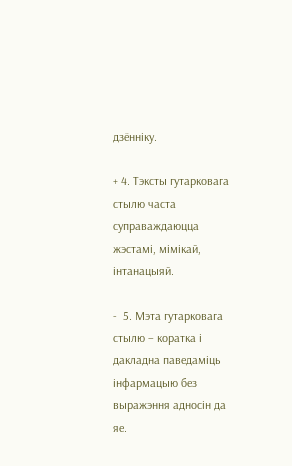дзённіку.

+ 4. Тэксты гутарковага стылю часта суправаждаюцца жэстамі, мімікай, інтанацыяй.

-  5. Мэта гутарковага стылю – коратка і дакладна паведаміць інфармацыю без выражэння адносін да яе.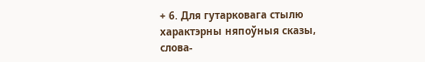+ 6. Для гутарковага стылю характэрны няпоўныя сказы, слова-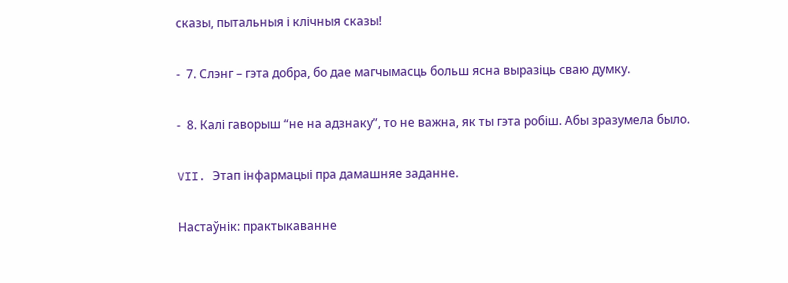сказы, пытальныя і клічныя сказы!

-  7. Слэнг – гэта добра, бо дае магчымасць больш ясна выразіць сваю думку.

-  8. Калі гаворыш “не на адзнаку”, то не важна, як ты гэта робіш. Абы зразумела было.

VII. Этап інфармацыі пра дамашняе заданне.

Настаўнік: практыкаванне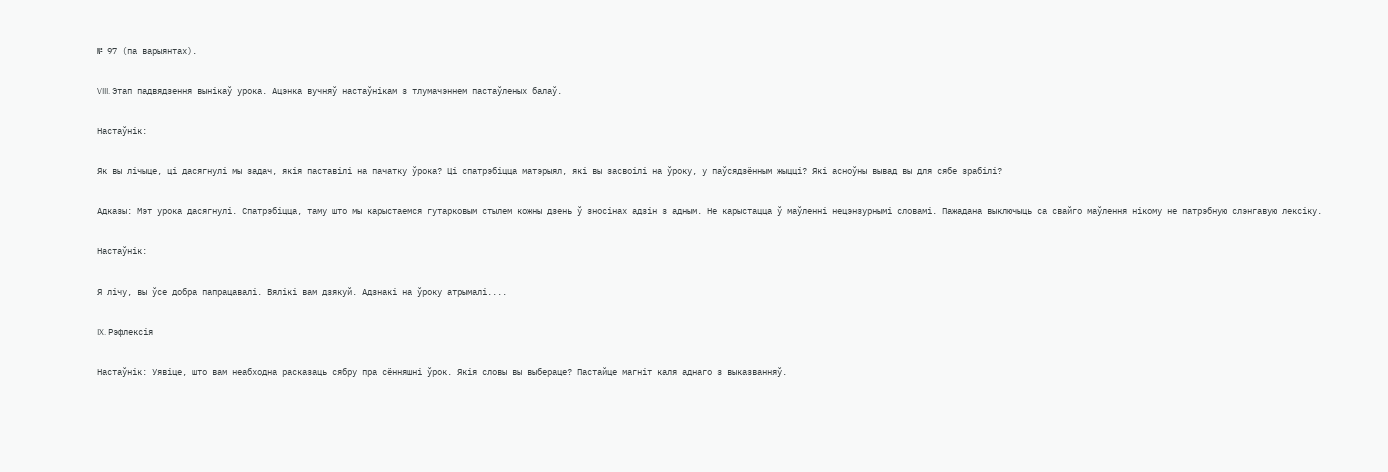№ 97 (па варыянтах).

VIII. Этап падвядзення вынікаў урока. Ацэнка вучняў настаўнікам з тлумачэннем пастаўленых балаў.

Настаўнік:

Як вы лічыце, ці дасягнулі мы задач, якія паставілі на пачатку ўрока? Ці спатрэбіцца матэрыял, які вы засвоілі на ўроку, у паўсядзённым жыцці? Які асноўны вывад вы для сябе зрабілі?

Адказы: Мэт урока дасягнулі. Спатрэбіцца, таму што мы карыстаемся гутарковым стылем кожны дзень ў зносінах адзін з адным. Не карыстацца ў маўленні нецэнзурнымі словамі. Пажадана выключыць са свайго маўлення нікому не патрэбную слэнгавую лексіку.

Настаўнік:

Я лічу, вы ўсе добра папрацавалі. Вялікі вам дзякуй. Адзнакі на ўроку атрымалі....

IX. Рэфлексія

Настаўнік: Уявіце, што вам неабходна расказаць сябру пра сённяшні ўрок. Якія словы вы выбераце? Пастайце магніт каля аднаго з выказванняў.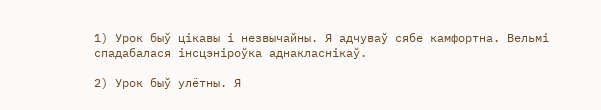1) Урок быў цікавы і незвычайны. Я адчуваў сябе камфортна. Вельмі спадабалася інсцэніроўка аднакласнікаў.

2) Урок быў улётны. Я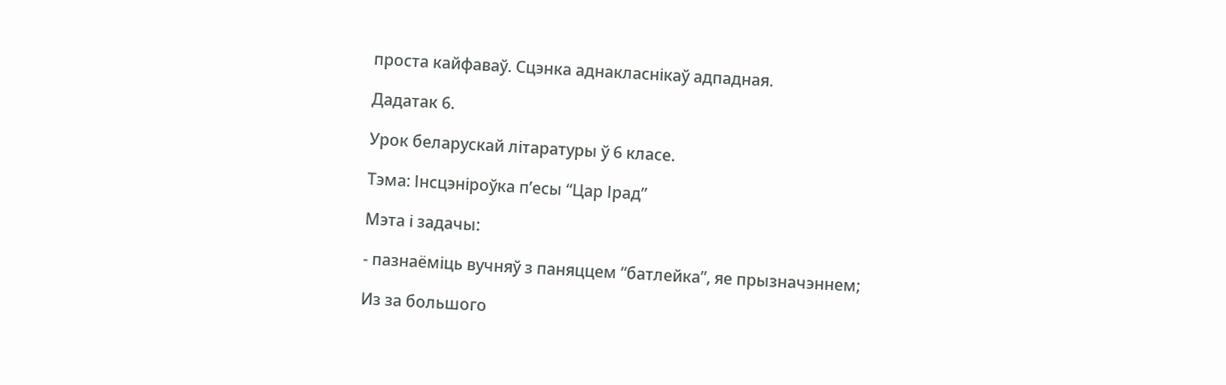проста кайфаваў. Сцэнка аднакласнікаў адпадная.

Дадатак 6.

Урок беларускай літаратуры ў 6 класе.

Тэма: Інсцэніроўка п’есы “Цар Ірад”

Мэта і задачы:

- пазнаёміць вучняў з паняццем “батлейка”, яе прызначэннем;

Из за большого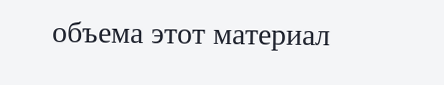объема этот материал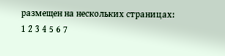размещен на нескольких страницах:
1 2 3 4 5 6 7